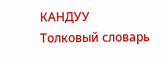КАНДУУ
Толковый словарь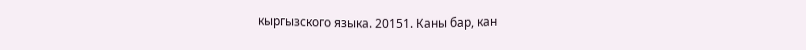кыргызского языка. 20151. Каны бар, кан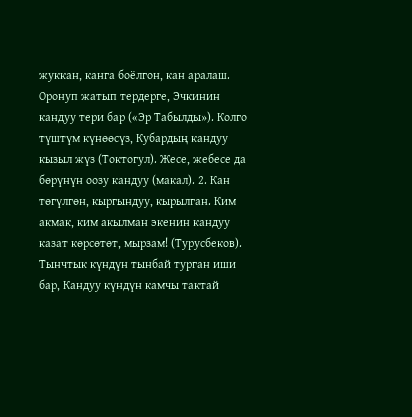жуккан, канга боёлгон, кан аралаш. Оронуп жатып тердерге, Эчкинин кандуу тери бар («Эр Табылды»). Колго түштүм күнөөсүз, Кубардың кандуу кызыл жүз (Токтогул). Жесе, жебесе да бөрүнүн оозу кандуу (макал). 2. Кан төгүлгөн, кыргындуу, кырылган. Ким акмак, ким акылман экенин кандуу казат көрсөтөт, мырзам! (Турусбеков). Тынчтык күндүн тынбай турган иши бар, Кандуу күндүн камчы тактай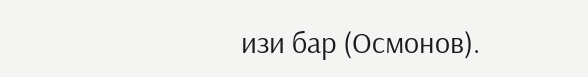изи бар (Осмонов).